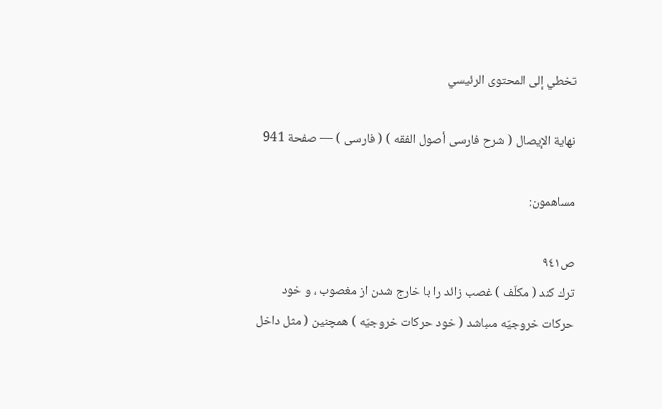تخطي إلى المحتوى الرئيسي

نهاية الإيصال ( شرح فارسى أصول الفقه ) ( فارسى ) — صفحة 941

مساهمون:

ص٩٤١
ترك كند ( مكلّف ) غصب زائد را با خارج شدن از مغصوب ، و خود حركات خروجيّه مىباشد ( خود حركات خروجيّه ) همچنين ( مثل داخل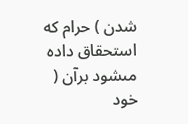شدن ) حرام كه استحقاق داده مىشود برآن ( خود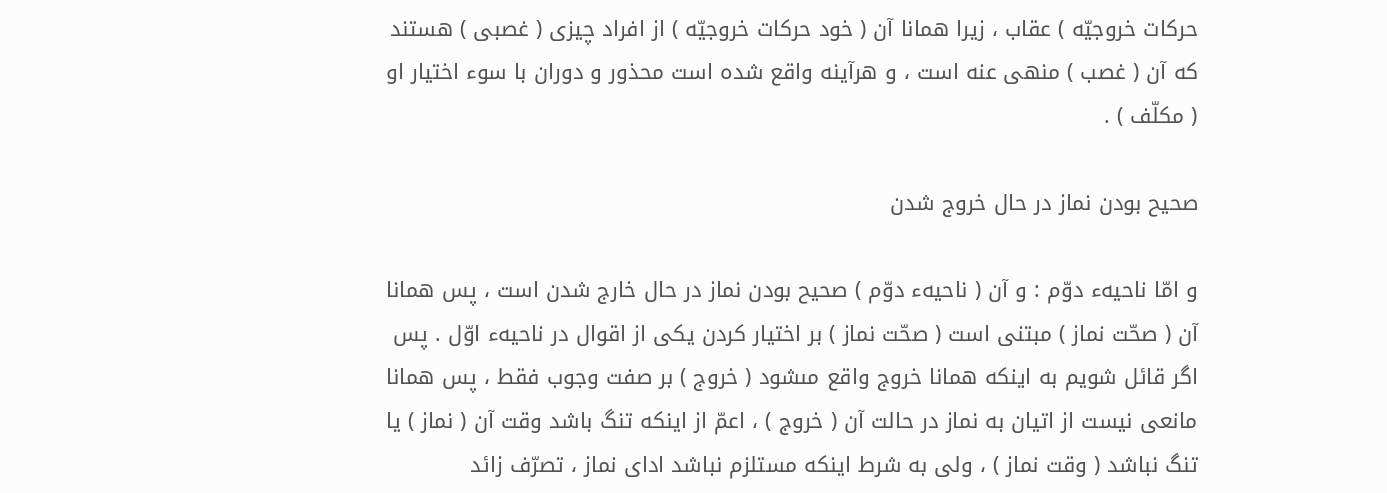حركات خروجيّه ) عقاب ، زيرا همانا آن ( خود حركات خروجيّه ) از افراد چيزى ( غصبى ) هستند كه آن ( غصب ) منهى عنه است ، و هرآينه واقع شده است محذور و دوران با سوء اختيار او ( مكلّف ) .

صحيح بودن نماز در حال خروج شدن

و امّا ناحيهء دوّم : و آن ( ناحيهء دوّم ) صحيح بودن نماز در حال خارج شدن است ، پس همانا آن ( صحّت نماز ) مبتنى است ( صحّت نماز ) بر اختيار كردن يكى از اقوال در ناحيهء اوّل . پس اگر قائل شويم به اينكه همانا خروج واقع مىشود ( خروج ) بر صفت وجوب فقط ، پس همانا مانعى نيست از اتيان به نماز در حالت آن ( خروج ) ، اعمّ از اينكه تنگ باشد وقت آن ( نماز ) يا تنگ نباشد ( وقت نماز ) ، ولى به شرط اينكه مستلزم نباشد اداى نماز ، تصرّف زائد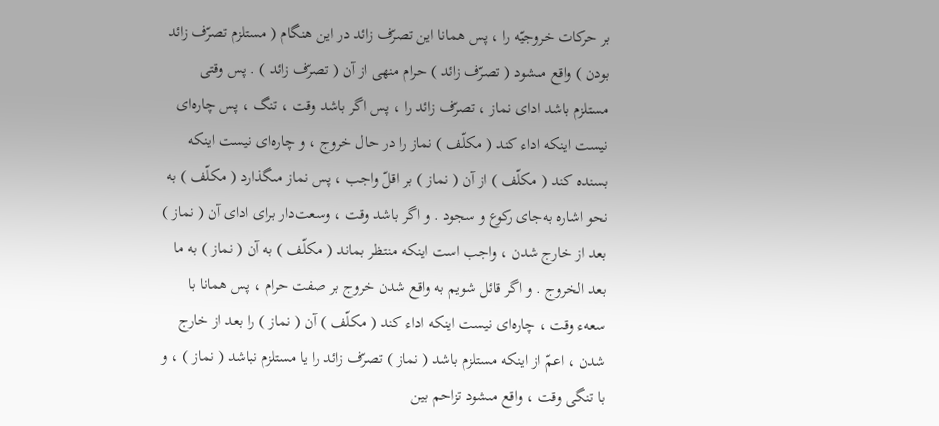بر حركات خروجيّه را ، پس همانا اين تصرّف زائد در اين هنگام ( مستلزم تصرّف زائد بودن ) واقع مىشود ( تصرّف زائد ) حرام منهى از آن ( تصرّف زائد ) . پس وقتى مستلزم باشد اداى نماز ، تصرّف زائد را ، پس اگر باشد وقت ، تنگ ، پس چاره‌اى نيست اينكه اداء كند ( مكلّف ) نماز را در حال خروج ، و چاره‌اى نيست اينكه بسنده كند ( مكلّف ) از آن ( نماز ) بر اقلّ واجب ، پس نماز مىگذارد ( مكلّف ) به نحو اشاره به‌جاى ركوع و سجود . و اگر باشد وقت ، وسعت‌دار براى اداى آن ( نماز ) بعد از خارج شدن ، واجب است اينكه منتظر بماند ( مكلّف ) به آن ( نماز ) به ما بعد الخروج . و اگر قائل شويم به واقع شدن خروج بر صفت حرام ، پس همانا با سعهء وقت ، چاره‌اى نيست اينكه اداء كند ( مكلّف ) آن ( نماز ) را بعد از خارج شدن ، اعمّ از اينكه مستلزم باشد ( نماز ) تصرّف زائد را يا مستلزم نباشد ( نماز ) ، و با تنگى وقت ، واقع مىشود تزاحم بين